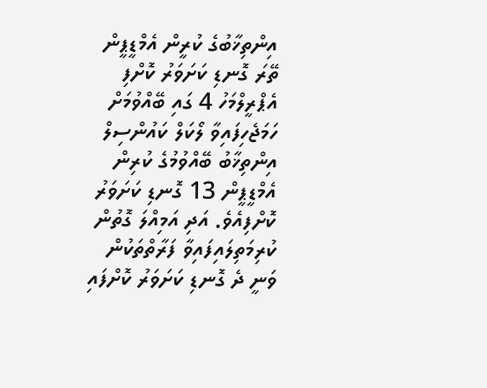އިންތިޚާބުގެ ކުރީން އެމްޑީޕީން ތޭރަ ގޮނޑި ކަށަވަރު ކޮށްފި
އެޕްރީލްމަހު 4 ގައި ބޭއްވުމަށް ހަމަޖެހިފައިވާ ލޯކަލް ކައުންސިލް އިންތިޚާބު ބޭއްވުމުގެ ކުރިން އެމްޑީޕީން 13 ގޮނޑި ކަށަވަރު ކޮށްފިއެވެ. އަދި އަމިއްލަ ގޮތުން ކުރިމަތިލައިފައިވާ ފަރާތްތަކުން ވަނީ ދެ ގޮނޑި ކަށަވަރު ކޮށްފައި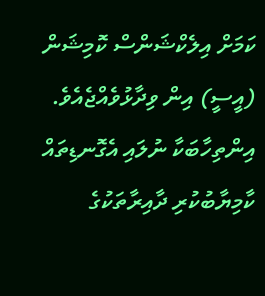ކަމަށް އިލެކްޝަންސް ކޮމިޝަން (އީސީ) އިން ވިދާޅުވެއްޖެއެވެ.
އިންތިހާބަކާ ނުލައި އެގޮނޑިތައް ކާމިޔާބުކުރި ދާއިރާތަކުގެ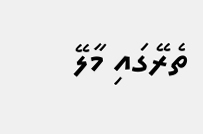ތެރޭގައި މާލޭ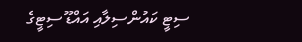ސިޓީ ކައުންސިލާއި އައްޑޫ ސިޓީގެ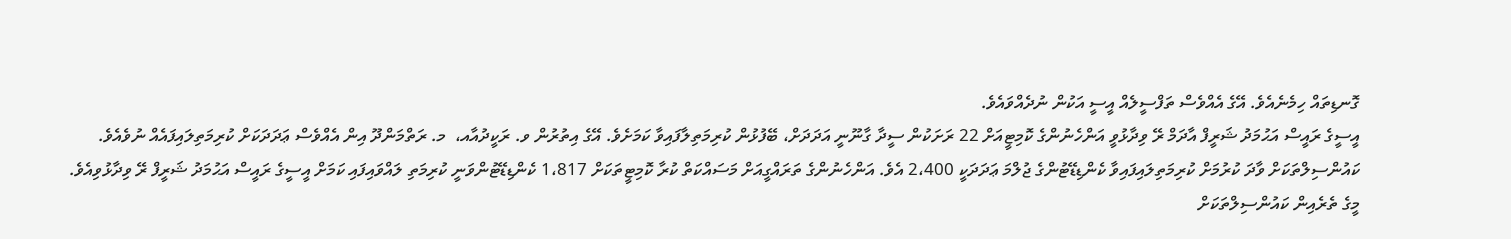ގޮނޑިތައް ހިމެނެއެވެ. އޭގެ އެއްވެސް ތަފްސީލެއް އީސީ އަކުން ނުދެއްވައެވެ.
އީސީގެ ރައީސް އަޙުމަދު ޝަރީފް އާދަމް ރޭ ވިދާޅުވީ އަންހެނުންގެ ކޮމިޓީއަށް 22 ރަށަކުން ސީދާ ގާނޫނީ އަދަދަށް، ބޭފުޅުން ކުރިމަތިލާފައިވާ ކަމަށެވެ. އޭގެ އިތުރުން ވ. ރަކީދުއާއ،  މ. ރަތްމަންދޫ އިން އެއްވެސް ޢަދަދަކަށް ކުރިމަތިލައިފައެއް ނުވެއެވެ.
ކައުންސިލްތަކަށް ވާދަ ކުރުމަށް ކުރިމަތިލައިފައިވާ ކެންޑިޑޭޓުންގެ ޖުލްމަ ޢަދަދަކީ 2،400 އެވެ. އަންހެނުންގެ ތަރައްގީއަށް މަސައްކަތް ކުރާ ކޮމިޓީތަކަށް 1،817 ކެންޑިޑޭޓުންވަނީ ކުރިމަތި ލައްވައިފައި ކަމަށް އީސީގެ ރައީސް އަޙުމަދު ޝަރީފް ރޭ ވިދާޅުވިއެވެ.
މީގެ ތެރެއިން ކައުންސިލްތަކަށް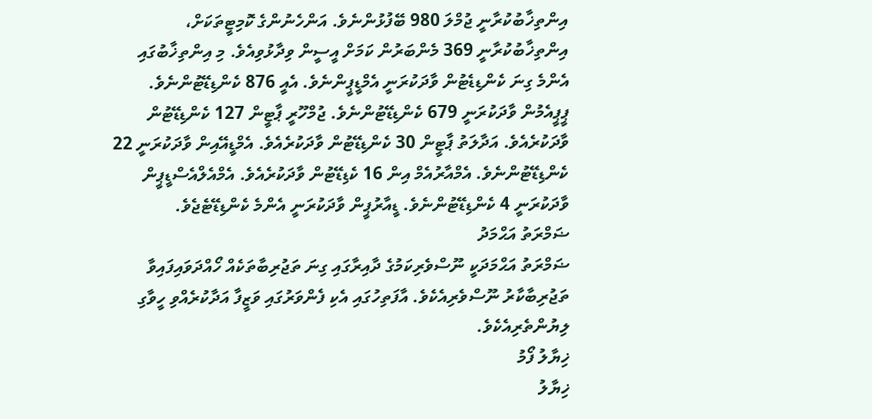އިންތިޚާބުކުރާނީ ޖުމްލަ 980 ބޭފުޅުންނެވެ. އަންހެނުންގެ ކޮމިޓީތަކަށް، އިންތިޚާބުކުރާނީ 369 މެންބަރުން ކަމަށް އީސީން ވިދާޅުވިއެވެ. މި އިންތިޚާބުގައި އެންމެ ގިނަ ކެންޑިޑެޓުން ވާދަކުރަނީ އެމްޑީޕީންނެވެ. އެއީ 876 ކެންޑިޑޭޓުންނެވެ.  ޕީޕީއެމުން ވާދަކުރަނީ 679 ކެންޑިޑޭޓުންނެވެ. ޖުމްހޫރީ ޕާޓީން 127 ކެންޑިޑޭޓުން  ވާދަކުރެއެވެ. އަދާލަތު ޕާޓީން 30 ކެންޑިޑޭޓުން ވާދަކުރެއެވެ. އެމްޑީއޭއިން ވާދަކުރަނީ 22 ކެންޑިޑޭޓުންނެވެ. އެމްއާރުއެމް އިން 16 ކެޑިޑޭޓުން ވާދަކުރެއެވެ. އެމްއެލްއެސްޑީޕީން ވާދަކުރަނީ 4 ކެންޑިޑޭޓުންނެވެ. ޑީއާރުޕީން ވާދަކުރަނީ އެންމެ ކެންޑިޑޭޓެޖެވެ.
ޟަމްރަތު އަޙްމަދު
ޟަމްރަތު އަޙްމަދަކީ ނޫސްވެރިކަމުގެ ދާއިރާގައި ގިނަ ތަޖުރިބާތަކެއް ހޯއްދަވައިފައިވާ ތަޖުރިބާކާރު ނޫސްވެރިއެކެވެ. އާފަތިހުގައި އެކި ފެންވަރުގައި ވަޒީފާ އަދާކުރެއްވި ހީވާގި ލިޔުންތެރިއެކެވެ.
ޚިޔާލު ފޯމު
ޚިޔާލު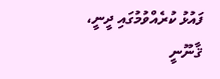ފައުޅު ކުރެއްވުމުގައި ދީނީ، ޤާނޫނީ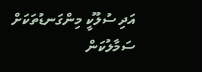އަދި ސުލޫކީ މިންގަނޑުތަކަށް ސަމާލުކަން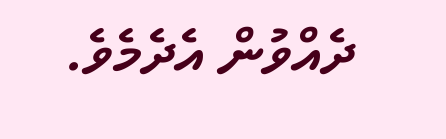ދެއްވުން އެދެމެވެ.